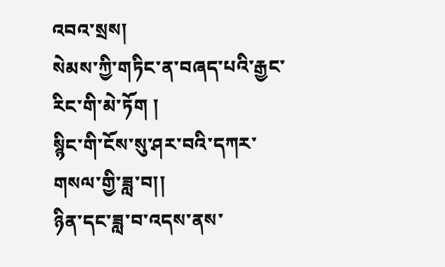འབའ་སྲས།
སེམས་ཀྱི་གཏིང་ན་བཞད་པའི་རྒྱང་རིང་གི་མེ་ཏོག །
སྙིང་གི་ངོས་སུ་ཤར་བའི་དཀར་གསལ་གྱི་ཟླ་བ།།
ཉིན་དང་ཟླ་བ་འདས་ནས་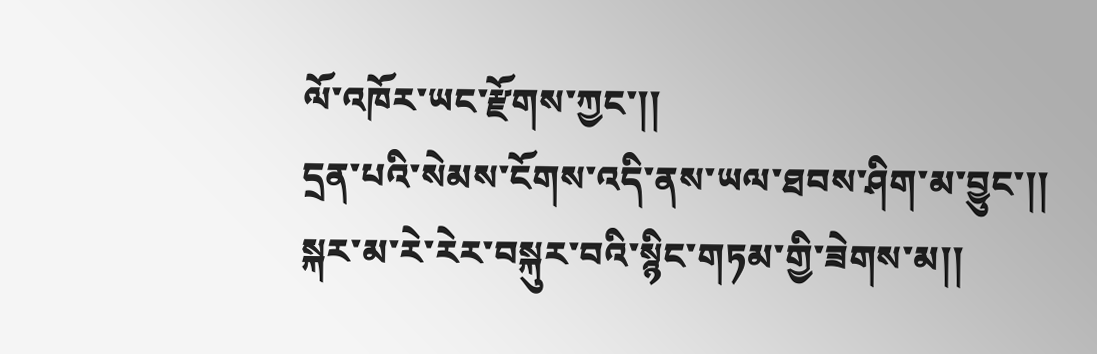ལོ་འཁོར་ཡང་རྫོགས་ཀྱང་།།
དྲན་པའི་སེམས་ངོགས་འདི་ནས་ཡལ་ཐབས་ཤིག་མ་བྱུང་།།
སྐར་མ་རེ་རེར་བསྐུར་བའི་སྙིང་གཏམ་གྱི་ཟེགས་མ།།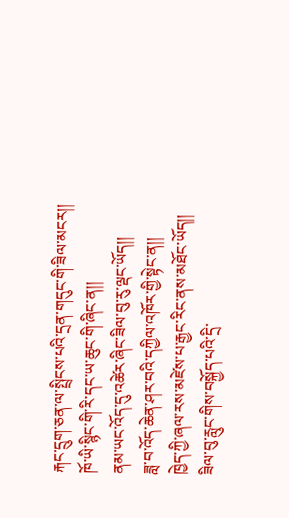རྐང་དྲུག་ཅན་ལ་སྤྲིངས་པའི་དྲན་གདུང་གི་ཟིལ་མངར།།
ཁོ་ཡི་སྙིང་གི་རི་དང་ཡ་ཆུང་གི་ཞིང་ན།།
ནམ་ཡང་འོད་དུ་འཚེར་ཞིང་ཟིལ་བུ་རུ་ལྡང་ཡོད།།
ཟླ་བ་འོད་ཆེན་ཤར་བའི་དཀྱིལ་འཁོར་གྱི་སྟེང་ན།།
ཁྱེད་ཀྱི་ཞལ་རས་མཛེས་པ་རྒྱང་རིང་ནས་མཐོང་ཡོད།།
ཟིལ་བུ་རླུང་གིས་བསྐྱོད་པའི་དྲི་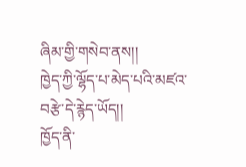ཞིམ་གྱི་གསེབ་ནས།།
ཁྱེད་ཀྱི་ལྷོད་པ་མེད་པའི་མཛའ་བརྩེ་དེ་རྙེད་ཡོད།།
ཁྱོད་ནི་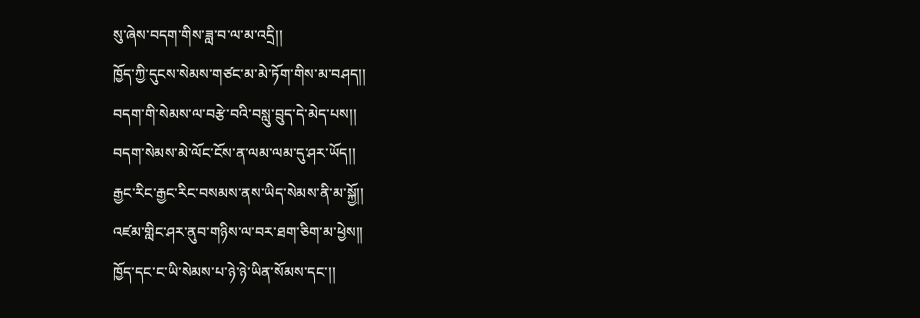སུ་ཞེས་བདག་གིས་ཟླ་བ་ལ་མ་འདྲི།།
ཁྱོད་ཀྱི་དུངས་སེམས་གཙང་མ་མེ་ཏོག་གིས་མ་བཤད།།
བདག་གི་སེམས་ལ་བརྩེ་བའི་བསླུ་བྲུད་དེ་མེད་པས།།
བདག་སེམས་མེ་ལོང་ངོས་ན་ལམ་ལམ་དུ་ཤར་ཡོད།།
རྒྱང་རིང་རྒྱང་རིང་བསམས་ནས་ཡིད་སེམས་ནི་མ་སྐྱོ།།
འཛམ་གླིང་ཤར་ནུབ་གཉིས་ལ་བར་ཐག་ཅིག་མ་ཕྱེས།།
ཁྱོད་དང་ང་ཡི་སེམས་པ་ཉེ་ཉེ་ཡིན་སོམས་དང་།།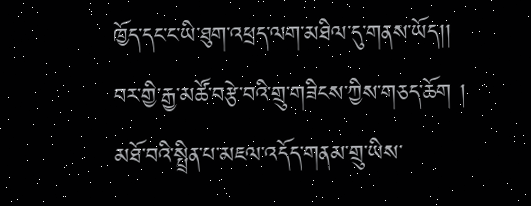ཁྱོད་དང་ང་ཡི་ཐུག་འཕྲད་ལག་མཐིལ་དུ་གནས་ཡོད།།
བར་གྱི་རྒྱ་མཚོ་བརྩེ་བའི་གྲུ་གཟིངས་ཀྱིས་གཅད་ཆོག །
མཐོ་བའི་སྤྲིན་པ་མཇལ་འདོད་གནམ་གྲུ་ཡིས་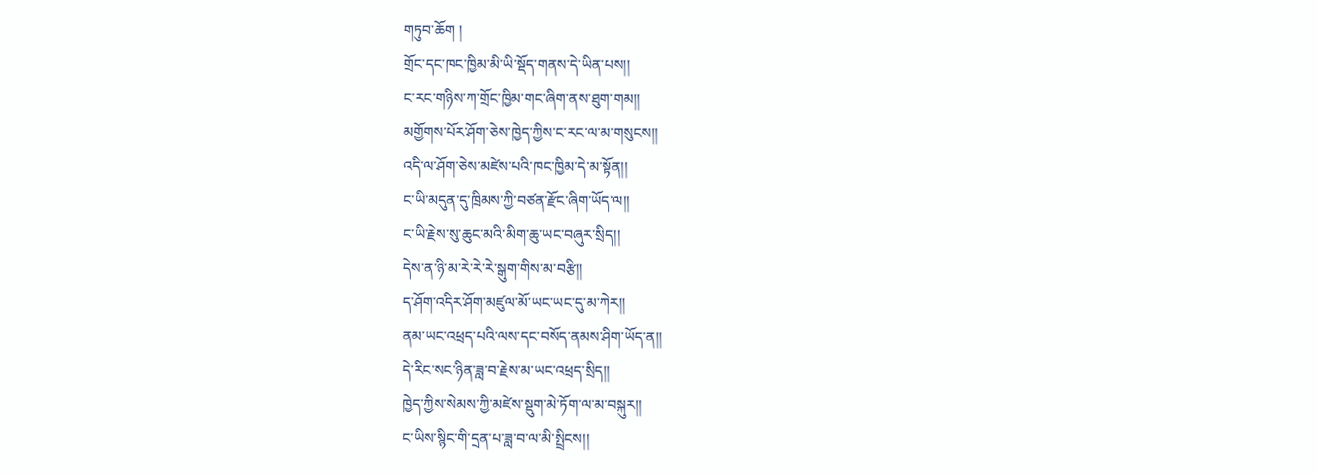གཏུབ་ཆོག །
གྲོང་དང་ཁང་ཁྱིམ་མི་ཡི་སྡོད་གནས་དེ་ཡིན་པས།།
ང་རང་གཉིས་ཀ་གྲོང་ཁྱིམ་གང་ཞིག་ནས་ཐུག་གམ།།
མགྱོགས་པོར་ཤོག་ཅེས་ཁྱེད་ཀྱིས་ང་རང་ལ་མ་གསུངས།།
འདི་ལ་ཤོག་ཅེས་མཛེས་པའི་ཁང་ཁྱིམ་དེ་མ་སྟོན།།
ང་ཡི་མདུན་དུ་ཁྲིམས་ཀྱི་བཙན་རྫོང་ཞིག་ཡོད་ལ།།
ང་ཡི་རྗེས་སུ་ཆུང་མའི་མིག་ཆུ་ཡང་བཞུར་སྲིད།།
དེས་ན་ཉི་མ་རེ་རེ་རེ་སྒུག་གིས་མ་བརྩི།།
ད་ཤོག་འདིར་ཤོག་མཛུལ་མོ་ཡང་ཡང་དུ་མ་ཀེར།།
ནམ་ཡང་འཕྲད་པའི་ལས་དང་བསོད་ནམས་ཤིག་ཡོད་ན།།
དེ་རིང་སང་ཉིན་ཟླ་བ་རྗེས་མ་ཡང་འཕྲད་སྲིད།།
ཁྱེད་ཀྱིས་སེམས་ཀྱི་མཛེས་སྡུག་མེ་ཏོག་ལ་མ་བསྐུར།།
ང་ཡིས་སྙིང་གི་དྲན་པ་ཟླ་བ་ལ་མི་སྤྲིངས།།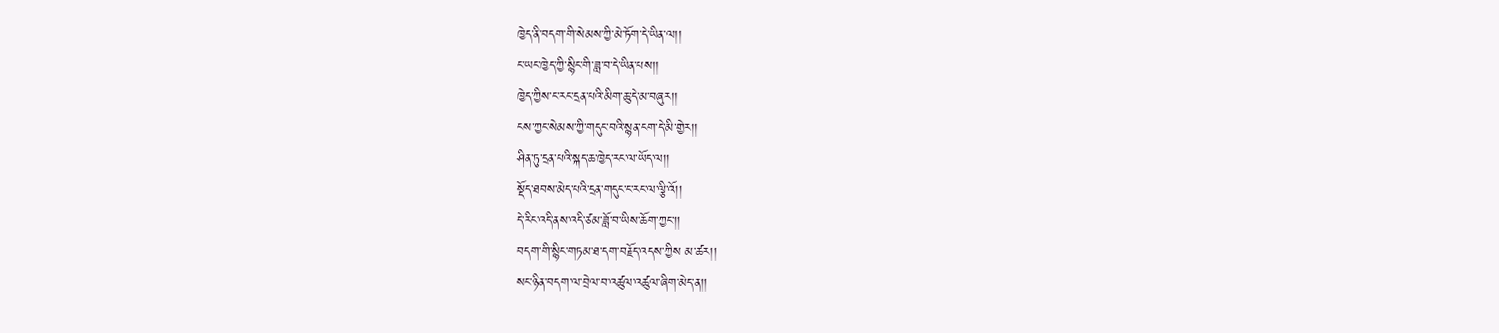ཁྱེད་ནི་བདག་གི་སེམས་ཀྱི་མེ་ཏོག་དེ་ཡིན་ལ།།
ང་ཡང་ཁྱེད་ཀྱི་སྙིང་གི་ཟླ་བ་དེ་ཡིན་པས།།
ཁྱེད་ཀྱིས་ང་རང་དྲན་པའི་མིག་ཆུ་དེ་མ་བཞུར།།
ངས་ཀྱང་སེམས་ཀྱི་གདུང་བའི་སྙན་ངག་དེ་མི་གྱེར།།
ཤིན་ཏུ་དྲན་པའི་སྐད་ཆ་ཁྱེད་རང་ལ་ཡོད་ལ།།
སྡོད་ཐབས་མེད་པའི་དྲན་གདུང་ང་རང་ལ་ལྕི་འོ།།
དེ་རིང་འདི་ནས་འདི་ཙམ་ཟློ་བ་ཡིས་ཆོག་ཀྱང་།།
བདག་གི་སྙིང་གཏམ་ཐ་དག་བརྗོད་འདས་ཀྱིས མ་ཚར།།
སང་ཉིན་བདག་ལ་བྲེལ་བ་འཚུལ་འཚུལ་ཞིག་མེད་ན།།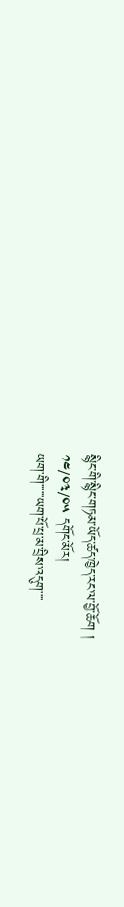སྙིང་གི་སྙིང་གཏམ་ཡོད་ཚད་ཁྱེད་རང་ལ་བྱོ་ཆོག །
༡༤/༠༣/༠༥ དགོང་མོར།
ཡག་གི་་་་་་ཡག་པོ་པྲ་མ་བྲིས་འདུག་་་་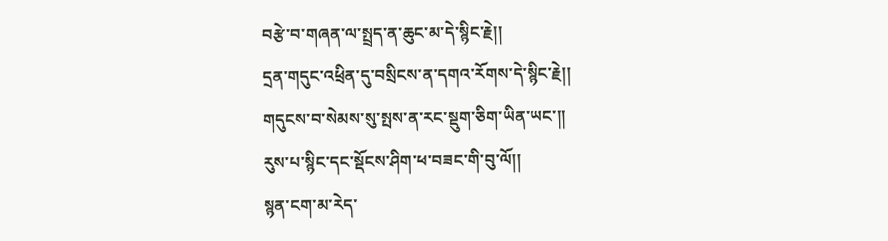བརྩེ་བ་གཞན་ལ་སྤྲད་ན་ཆུང་མ་དེ་སྙིང་རྗེ།།
དྲན་གདུང་འཕྲིན་དུ་བསྲིངས་ན་དགའ་རོགས་དེ་སྙིང་རྗེ།།
གདུངས་བ་སེམས་སུ་སྤས་ན་རང་སྡུག་ཅིག་ཡིན་ཡང་།།
རུས་པ་སྙིང་དང་སྡོངས་ཤིག་ཕ་བཟང་གི་བུ་ལོ།།
སྙན་ངག་མ་རེད་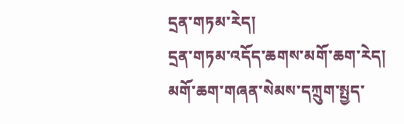དྲན་གཏམ་རེད།
དྲན་གཏམ་འདོད་ཆགས་མགོ་ཆག་རེད།
མགོ་ཆག་གཞན་སེམས་དཀྲུག་སྤྱད་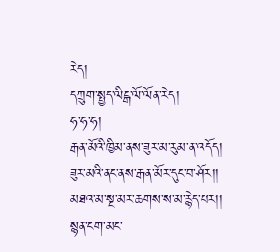རེད།
དཀྲུག་སྤྱད་ལིངྒ་ལོ་ལོན་རེད།
ཧ་ཧ་ཧ།
རྒན་མོའི་ཁྱིམ་ནས་ཟུར་མ་རུམ་ན་འདོད།
ཟུར་མའི་ནང་ནས་རྒན་མོར་དུང་བ་ཤོར།།
མཐའ་མ་སྔ་མར་ཆགས་ས་མ་རྙེད་པར།།
སྙན་ངག་མང་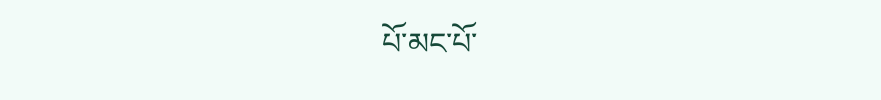པོ་མང་པོ་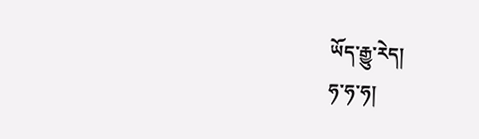ཡོད་རྒྱུ་རེད།
ཧ་ཧ་ཧ།